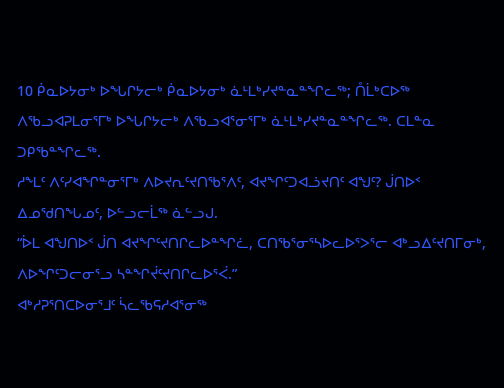10 ᑮᓇᐅᔭᓂᒃ ᐅᖓᒋᔭᓕᒃ ᑮᓇᐅᔭᓂᒃ ᓈᒻᒪᒃᓯᔪᓐᓇᓐᖏᓚᖅ; ᑍᒫᒃᑕᐅᖅ ᐱᖃᓗᐊᕈᒪᓂᕐᒥᒃ ᐅᖓᒋᔭᓕᒃ ᐱᖃᓗᐊᕐᓂᕐᒥᒃ ᓈᒻᒪᒃᓯᔪᓐᓇᓐᖏᓚᖅ. ᑕᒪᓐᓇ ᑐᑭᖃᓐᖏᓚᖅ.
ᓱᖕᒪᑦ ᐱᑦᓯᐊᖏᓐᓂᕐᒥᒃ ᐱᐅᔪᕆᑦᔪᑎᖃᕐᐱᑦ, ᐊᔪᖏᑦᑐᐊᓘᔪᑎᑦ ᐊᖑᑦ? ᒎᑎᐅᑉ ᐃᓄᖁᑎᖓᓄᑦ, ᐅᓪᓗᓕᒫᖅ ᓈᓪᓗᒍ.
“ᐆᒪ ᐊᖑᑎᐅᑉ ᒎᑎ ᐊᔪᖏᑦᔪᑎᒋᓚᐅᓐᖏᓛ, ᑕᑎᖃᕐᓂᕐᓴᐅᓚᐅᕐᐳᕐᓕ ᐊᒃᓗᐃᑦᔪᑎᒥᓂᒃ, ᐱᐅᖏᑦᑐᓕᓂᕐᓗ ᓴᓐᖏᔫᑦᔪᑎᒋᓚᐅᕐᐹ.”
ᐊᒃᓱᕈᕐᑎᑕᐅᓂᕐᒧᑦ ᓵᓚᖃᕋᓱᐊᕐᓂᖅ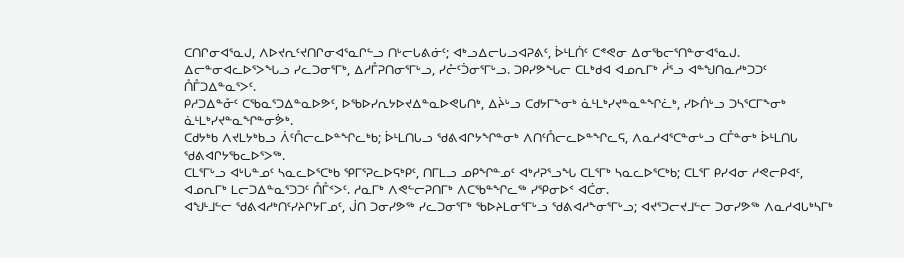ᑕᑎᒋᓂᐊᕐᓇᒍ, ᐱᐅᔪᕆᑦᔪᑎᒋᓂᐊᕐᓇᒋᓪᓗ ᑎᒡᓕᒐᕕᓃᑦ; ᐊᒃᓗᐃᓕᒐᓗᐊᕈᕕᑦ, ᐆᒻᒪᑏᑦ ᑕᕝᕙᓂ ᐃᓂᖃᓕᕐᑎᓐᓂᐊᕐᓇᒍ.
ᐃᓕᓐᓂᐊᓚᐅᕐᐳᖓᓗ ᓯᓚᑐᓂᕐᒥᒃ, ᐃᓱᒤᕈᑎᓂᕐᒥᒡᓗ, ᓯᓔᑦᑑᓂᕐᒥᒡᓗ. ᑐᑭᓯᕗᖓᓕ ᑕᒪᒃᑯᐊ ᐊᓄᕆᒥᒃ ᓲᕐᓗ ᐊᓐᖑᑎᓇᓱᒃᑐᑐᑦ ᑍᒤᑐᐃᓐᓇᕐᐳᑦ.
ᑭᓱᑐᐃᓐᓁᑦ ᑕᖃᓇᕐᑐᐃᓐᓇᐅᕗᑦ, ᐅᖃᐅᓯᕆᔭᐅᔪᐃᓐᓇᐅᕙᒐᑎᒃ, ᐃᔩᒡᓗ ᑕᑯᔭᒥᖕᓂᒃ ᓈᒻᒪᒃᓯᔪᓐᓇᓐᖏᓛᒃ, ᓯᐅᑏᒡᓗ ᑐᓴᕐᑕᒥᖕᓂᒃ ᓈᒻᒪᒃᓯᔪᓐᓇᖏᓐᓂᕘᒃ.
ᑕᑯᔭᒃᑲ ᐱᔪᒪᔭᒃᑲᓗ ᐲᑦᑍᓕᓚᐅᓐᖏᓚᒃᑲ; ᐆᒻᒪᑎᒐᓗ ᖁᕕᐊᒋᔭᖏᓐᓂᒃ ᐱᑎᑦᑍᓕᓚᐅᓐᖏᓚᕋ, ᐱᓇᓱᐊᕐᑕᓐᓂᒡᓗ ᑕᒤᓐᓂᒃ ᐆᒻᒪᑎᒐ ᖁᕕᐊᒋᔭᖃᓚᐅᕐᐳᖅ.
ᑕᒪᕐᒥᒡᓗ ᐊᒡᒐᓐᓄᑦ ᓴᓇᓚᐅᕐᑕᒃᑲ ᕿᒥᕐᕈᓚᐅᕋᒃᑭᑦ, ᑎᒥᒪᓗ ᓄᑭᖏᓐᓄᑦ ᐊᒃᓱᕈᕐᓗᖓ ᑕᒪᕐᒥᒃ ᓴᓇᓚᐅᕐᑕᒃᑲ; ᑕᒪᕐᒥ ᑭᓯᐊᓂ ᓱᕙᓕᑭᐊᑦ, ᐊᓄᕆᒥᒃ ᒪᓕᑐᐃᓐᓇᕐᑐᑐᑦ ᑍᒤᑉᐳᑦ. ᓱᓇᒥᒃ ᐱᕙᓪᓕᕈᑎᒥᒃ ᐱᑕᖃᓐᖏᓚᖅ ᓯᕿᓂᐅᑉ ᐊᑖᓂ.
ᐊᖑᒻᒧᓪᓕ ᖁᕕᐊᓱᒃᑎᑦᓯᔨᒋᔭᒥᓄᑦ, ᒎᑎ ᑐᓂᓯᕗᖅ ᓯᓚᑐᓂᕐᒥᒃ ᖃᐅᔨᒪᓂᕐᒥᒡᓗ ᖁᕕᐊᓱᖕᓂᕐᒥᒡᓗ; ᐊᔪᕐᑐᓕᔪᒧᓪᓕ ᑐᓂᓯᕗᖅ ᐱᓇᓱᐊᒐᒃᓴᒥᒃ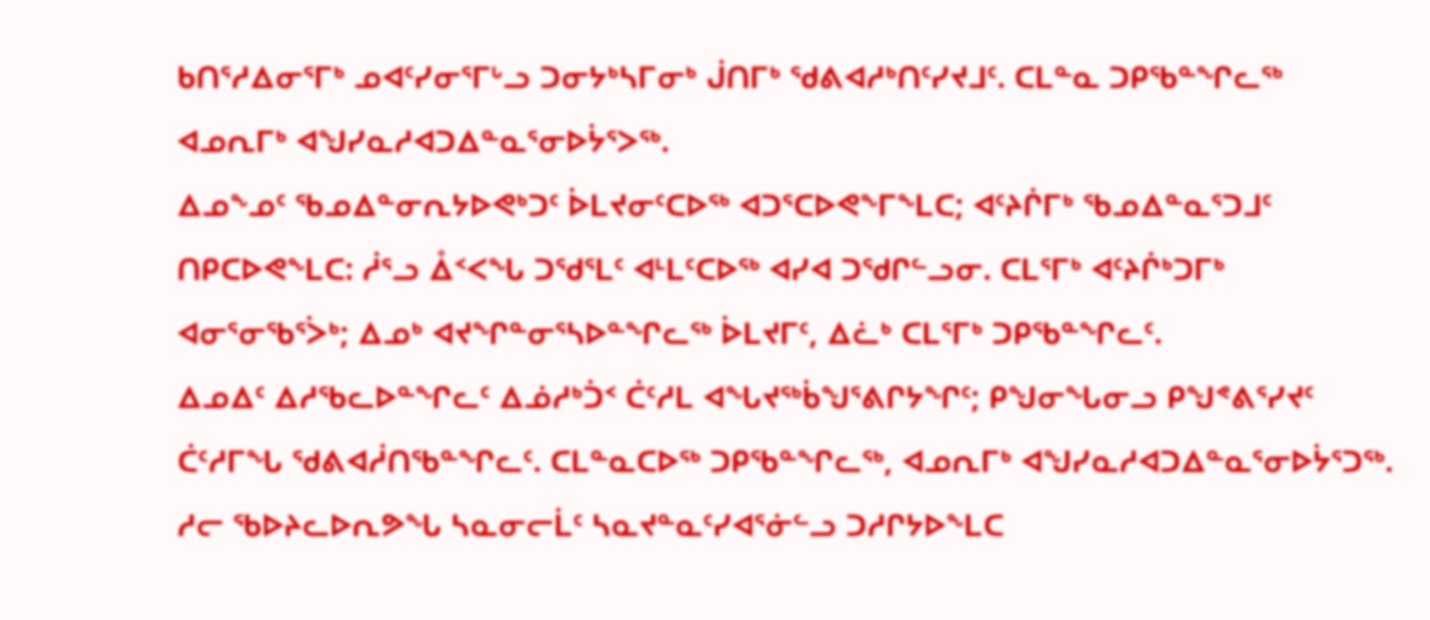ᑲᑎᕐᓱᐃᓂᕐᒥᒃ ᓄᐊᑦᓯᓂᕐᒥᒡᓗ ᑐᓂᔭᒃᓴᒥᓂᒃ ᒎᑎᒥᒃ ᖁᕕᐊᓱᒃᑎᑦᓯᔪᒧᑦ. ᑕᒪᓐᓇ ᑐᑭᖃᓐᖏᓚᖅ ᐊᓄᕆᒥᒃ ᐊᖑᓯᓇᓱᐊᑐᐃᓐᓇᕐᓂᐅᔮᕐᐳᖅ.
ᐃᓄᖕᓄᑦ ᖃᓄᐃᓐᓂᕆᔭᐅᕙᒃᑐᑦ ᐆᒪᔪᓂᑦᑕᐅᖅ ᐊᑐᕐᑕᐅᕙᖕᒥᖕᒪᑕ; ᐊᑦᔨᒌᒥᒃ ᖃᓄᐃᓐᓇᕐᑐᒧᑦ ᑎᑭᑕᐅᕙᖕᒪᑕ: ᓲᕐᓗ ᐂᑉᐸᖓ ᑐᖁᕐᒪᑦ ᐊᒻᒪᑦᑕᐅᖅ ᐊᓯᐊ ᑐᖁᒋᓪᓗᓂ. ᑕᒪᕐᒥᒃ ᐊᑦᔨᒌᒃᑐᒥᒃ ᐊᓂᕐᓂᖃᕐᐴᒃ; ᐃᓄᒃ ᐊᔪᖏᓐᓂᕐᓴᐅᓐᖏᓚᖅ ᐆᒪᔪᒥᑦ, ᐃᓛᒃ ᑕᒪᕐᒥᒃ ᑐᑭᖃᓐᖏᓚᑦ.
ᐃᓄᐃᑦ ᐃᓱᖃᓚᐅᓐᖏᓚᑦ ᐃᓅᓱᒃᑑᑉ ᑖᑦᓱᒪ ᐊᖓᔪᖅᑳᖑᕐᕕᒋᔭᖏᑦ; ᑭᖑᓂᖓᓂᓗ ᑭᖑᕝᕕᕐᓯᔪᑦ ᑖᑦᓱᒥᖓ ᖁᕕᐊᓲᑎᖃᓐᖏᓚᑦ. ᑕᒪᓐᓇᑕᐅᖅ ᑐᑭᖃᓐᖏᓚᖅ, ᐊᓄᕆᒥᒃ ᐊᖑᓯᓇᓱᐊᑐᐃᓐᓇᕐᓂᐅᔮᕐᑐᖅ.
ᓱᓕ ᖃᐅᔨᓚᐅᕆᕗᖓ ᓴᓇᓂᓕᒫᑦ ᓴᓇᔪᓐᓇᑦᓯᐊᕐᓃᓪᓗ ᑐᓱᒋᔭᐅᖕᒪᑕ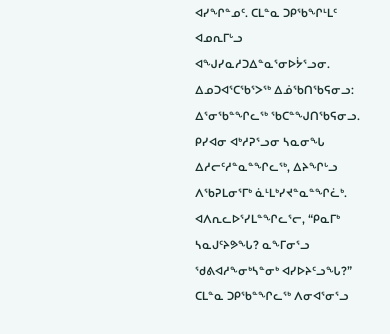ᐊᓯᖏᓐᓄᑦ. ᑕᒪᓐᓇ ᑐᑭᖃᖏᒻᒪᑦ ᐊᓄᕆᒥᒡᓗ ᐊᖑᓯᓇᓱᑐᐃᓐᓇᕐᓂᐅᔮᕐᓗᓂ.
ᐃᓄᑐᐊᕐᑕᖃᕐᐳᖅ ᐃᓅᖃᑎᖃᕋᓂᓗ: ᐃᕐᓂᖃᓐᖏᓚᖅ ᖃᑕᓐᖑᑎᖃᕋᓂᓗ. ᑭᓯᐊᓂ ᐊᒃᓱᕈᕐᓗᓂ ᓴᓇᓂᖓ ᐃᓱᓕᑦᓱᓐᓇᓐᖏᓚᖅ, ᐃᔨᖏᒡᓗ ᐱᖃᕈᒪᓂᕐᒥᒃ ᓈᒻᒪᒃᓯᔪᓐᓇᓐᖏᓛᒃ. ᐊᐱᕆᓚᐅᕐᓯᒪᓐᖏᓚᕐᓕ, “ᑭᓇᒥᒃ ᓴᓇᒍᑦᔨᕗᖓ? ᓇᖕᒥᓂᕐᓗ ᖁᕕᐊᓱᖕᓂᒃᓴᓐᓂᒃ ᐊᓯᐅᔨᑦᓗᖓ?” ᑕᒪᓐᓇ ᑐᑭᖃᓐᖏᓚᖅ ᐱᓂᐊᕐᓂᕐᓗ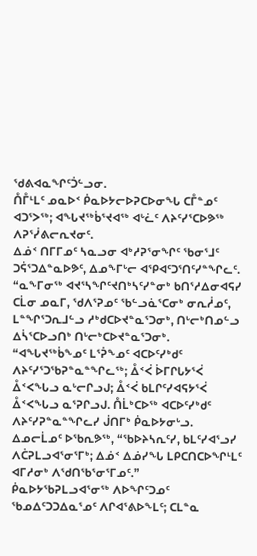ᖁᕕᐊᓇᖏᑦᑑᓪᓗᓂ.
ᑍᒤᒻᒪᑦ ᓄᓇᐅᑉ ᑮᓇᐅᔭᓕᐅᕈᑕᐅᓂᖓ ᑕᒤᓐᓄᑦ ᐊᑐᕐᐳᖅ; ᐊᖓᔪᖅᑳᕐᔪᐊᖅ ᐊᒡᓛᑦ ᐱᔨᑦᓯᕐᑕᐅᕗᖅ ᐱᕈᕐᓰᕕᓕᕆᔪᓂᑦ.
ᐃᓅᑉ ᑎᒥᒥᓄᑦ ᓴᓇᓗᓂ ᐊᒃᓱᕈᕐᓂᖏᑦ ᖃᓂᕐᒧᑦ ᑐᕌᕐᑐᐃᓐᓇᐅᕗᑦ, ᐃᓄᖕᒥᒡᓕ ᐊᕿᐊᑦᑐᕐᑎᑦᓯᓐᖏᓚᑦ.
“ᓇᖕᒥᓂᖅ ᐊᔪᕐᓴᖏᑦᔪᑎᒃᓴᑦᓯᓐᓂᒃ ᑲᑎᕐᓱᐃᓂᐊᕋᓯ ᑕᒫᓂ ᓄᓇᒥ, ᖁᐱᕐᕈᓄᑦ ᖃᓪᓗᓈᕐᑕᓂᒃ ᓂᕆᓲᓄᑦ, ᒪᓐᖏᕐᑐᕆᒧᓪᓗ ᓱᒃᑯᑕᐅᔪᓐᓇᕐᑐᓂᒃ, ᑎᒡᓕᒃᑎᓄᓪᓗ ᐃᓵᕐᑕᐅᓗᑎᒃ ᑎᒡᓕᒃᑕᐅᔪᓐᓇᕐᑐᓂᒃ.
“ᐊᖓᔪᖅᑳᖕᓄᑦ ᒪᕐᕉᖕᓄᑦ ᐊᑕᐅᑦᓯᒃᑯᑦ ᐱᔨᑦᓯᕐᑐᖃᕈᓐᓇᓐᖏᓚᖅ; ᐂᑉᐹ ᐆᒥᒋᒐᔭᕐᐹ ᐂᑉᐸᖓᓗ ᓇᒡᓕᒋᓗᒍ; ᐂᑉᐹ ᑲᒪᒋᑦᓯᐊᕋᔭᕐᐹ ᐂᑉᐸᖓᓗ ᓇᕐᕈᒋᓗᒍ. ᑍᒫᒃᑕᐅᖅ ᐊᑕᐅᑦᓯᒃᑯᑦ ᐱᔨᑦᓯᕈᓐᓇᓐᖏᓚᓯ ᒎᑎᒥᒃ ᑮᓇᐅᔭᓂᒡᓗ.
ᐃᓄᓕᒫᓄᑦ ᐅᖃᕆᕗᖅ, “ᖃᐅᔨᓴᕆᑦᓯ, ᑲᒪᑦᓯᐊᕐᓗᓯ ᐱᑖᕈᒪᓗᐊᕐᓂᕐᒥᒃ; ᐃᓅᑉ ᐃᓅᓯᖓ ᒪᑭᑕᑎᑕᐅᖏᒻᒪᑦ ᐊᒥᓱᓂᒃ ᐱᖁᑎᖃᕐᓂᕐᒥᓄᑦ.”
ᑮᓇᐅᔭᖃᕈᒪᓗᐊᕐᓂᖅ ᐱᐅᖏᑦᑐᓄᑦ ᖃᓄᐃᑦᑐᑐᐃᓇᕐᓄᑦ ᐱᒋᐊᕐᕕᐅᖕᒪᑦ; ᑕᒪᓐᓇ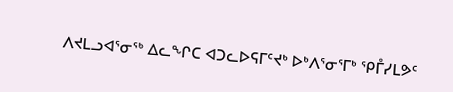ᐱᔪᒪᓗᐊᕐᓂᖅ ᐃᓚᖏᑕ ᐊᑐᓚᐅᕋᒥᑦᔪᒃ ᐅᒃᐱᕐᓂᕐᒥᒃ ᕿᒤᓯᒪᕗᑦ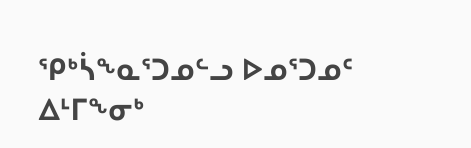ᕿᒃᓵᖕᓇᕐᑐᓄᓪᓗ ᐅᓄᕐᑐᓄᑦ ᐃᒻᒥᖕᓂᒃ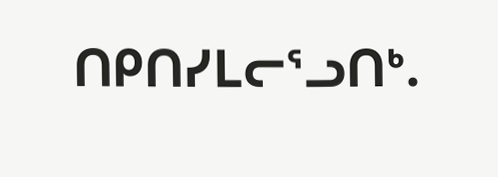ᑎᑭᑎᓯᒪᓕᕐᓗᑎᒃ.